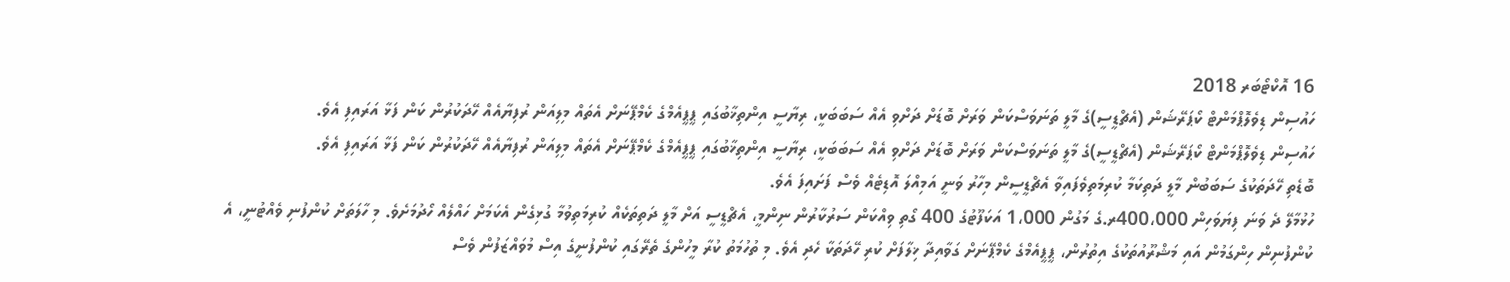16 އޮކްޓޯބަރ 2018
ހައުސިން ޑިވެލޮޕްމަންޓް ކޯޕަރޭޝަން (އެޗްޑީސީ)ގެ މާލީ ތަނަވަސްކަން ވަރަށް ބޮޑަށް ދަށްވި އެއް ސަބަބަކީ، ރިޔާސީ އިންތިޚާބުގައި ޕީޕީއެމްގެ ކެމްޕޭނަށް އެތައް މިލިއަން ރުފިޔާއެއް ހޭދަކުރުން ކަން ފަޅާ އަރައިފި އެވެ.
ހައުސިން ޑިވެލޮޕްމަންޓް ކޯޕަރޭޝަން (އެޗްޑީސީ)ގެ މާލީ ތަނަވަސްކަން ވަރަށް ބޮޑަށް ދަށްވި އެއް ސަބަބަކީ، ރިޔާސީ އިންތިޚާބުގައި ޕީޕީއެމްގެ ކެމްޕޭނަށް އެތައް މިލިއަން ރުފިޔާއެއް ހޭދަކުރުން ކަން ފަޅާ އަރައިފި އެވެ.
ބޮޑެތި ހޭދަތަކުގެ ސަބަބުން މާލީ ދަތިކަމާ ކުރިމަތިވެފައިވާ އެޗްޑީސީން މިހާރު ވަނީ އަމިއްލަ އޮޑިޓެއް ވެސް ފަށައިފަ އެވެ.
ހުޅުމާލޭ ދެ ވަނަ ފިޔަވަހިން 400،000ރ.ގެ މަގުން 1،000 އަކަފޫޓުގެ 400 ގޯތި ވިއްކަން ސަރުކާރުން ނިންމީ، އެޗްޑީސީ އަށް މާލީ ދަތިތަކެއް ކުރިމަތިވުމާ ގުޅިގެން އެކަމަށް ހައްލެއް ހޯދުމަށެވެ. މި ހާލަތަށް ކުންފުނި ވެއްޓުނީ، އެ ކުންފުނިން ހިންގަމުން އައި މަޝްރޫއުތަކުގެ އިތުރުން، ޕީޕީއެމްގެ ކެމްޕޭނަށް ގަވާއިދާ ޚިލާފަށް ކުރި ހޭދަތަކާ ހެދި އެވެ. މި ތުހުމަތު ކުރާ މީހުންގެ ތެރޭގައި ކުންފުނީގެ އިސް މުވައްޒަފުން ވެސް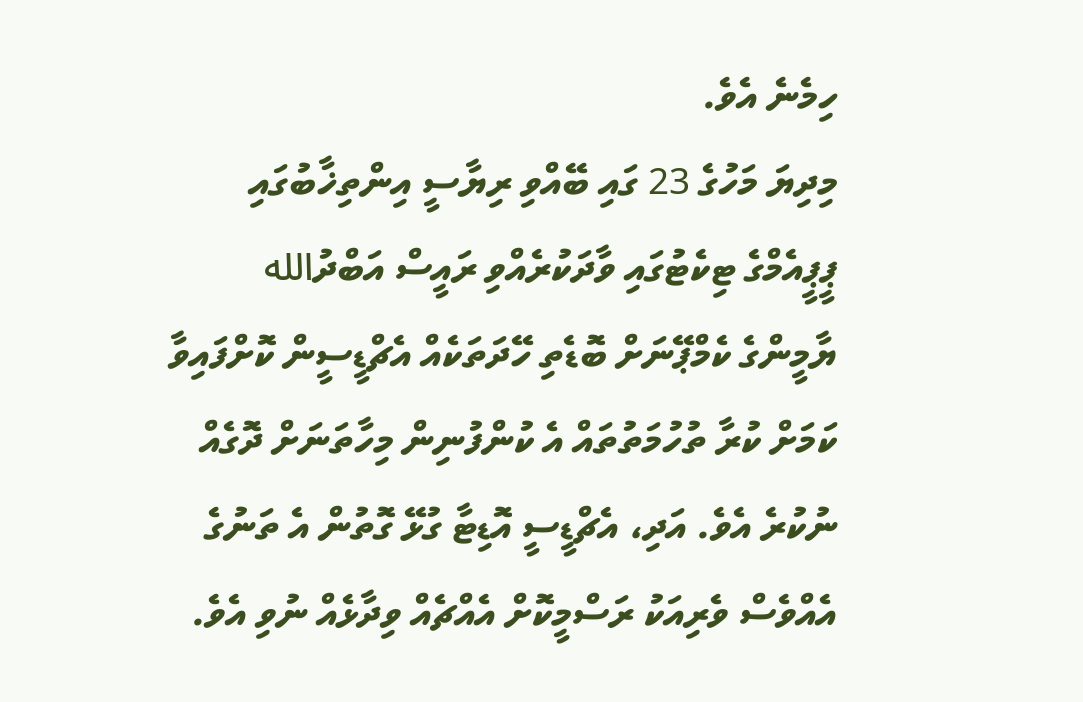ހިމެނެ އެވެ.
މިދިޔަ މަހުގެ 23 ގައި ބޭއްވި ރިޔާސީ އިންތިޚާބުގައި ޕީޕީއެމްގެ ޓިކެޓުގައި ވާދަކުރެއްވި ރައީސް އަބްދުالله ޔާމީންގެ ކެމްޕޭނަށް ބޮޑެތި ހޭދަތަކެއް އެޗްޑީސީން ކޮށްފައިވާ ކަމަށް ކުރާ ތުހުމަތުތައް އެ ކުންފުނިން މިހާތަނަށް ދޮގެއް ނުކުރެ އެވެ. އަދި، އެޗްޑީސީ އޮޑިޓާ ގުޅޭ ގޮތުން އެ ތަނުގެ އެއްވެސް ވެރިއަކު ރަސްމީކޮށް އެއްޗެއް ވިދާޅެއް ނުވި އެވެ.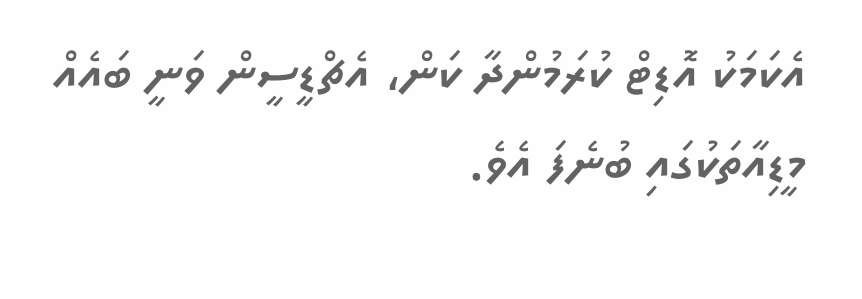އެކަމަކު އޮޑިޓް ކުރަމުންދާ ކަން، އެޗްޑީސީން ވަނީ ބައެއް މީޑިއާތަކުގައި ބުނެފަ އެވެ.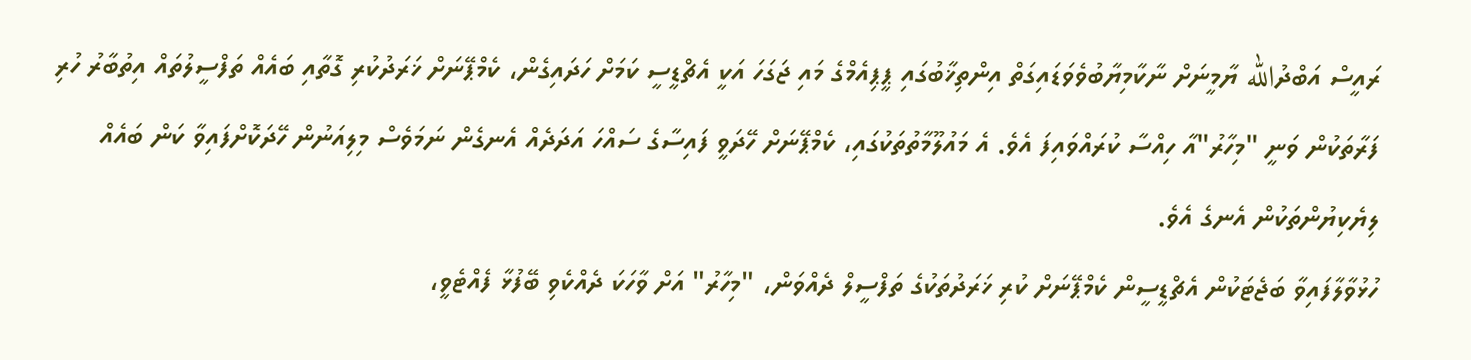ރައީސް އަބްދުالله ޔާމީނަށް ނާކާމިޔާބުވެވަޑައިގަތް އިންތިޚާބުގައި ޕީޕިއެމްގެ މައި ޖަގަހަ އަކީ އެޗްޑީސީ ކަމަށް ހަދައިގެން، ކެމްޕޭނަށް ޚަރަދުކުރި ގޮތާއި ބައެއް ތަފްސީލުތައް އިތުބާރު ހުރި ފަރާތަކުން ވަނީ "މިހާރު"އާ ހިއްސާ ކުރައްވައިފަ އެވެ. އެ މައުލޫމާތުތަކުގައި، ކެމްޕޭނަށް ހޭދަވީ ފައިސާގެ ސައްހަ އަދަދެއް އެނގެން ނަމަވެސް މިލިއަނުން ހޭދަކޮށްފައިވާ ކަން ބައެއް ލިޔެކިޔުންތަކުން އެނގެ އެވެ.
ހުޅުވާލާފައިވާ ބަޖެޓަކުން އެޗްޑީސީން ކެމްޕޭނަށް ކުރި ޚަރަދުތަކުގެ ތަފްސީލް ދެއްވަން، "މިހާރު" އަށް ވާހަކަ ދެއްކެވި ބޭފުޅާ ފެއްޓެވީ،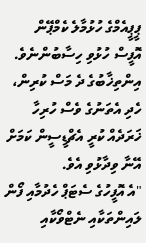ޕީޕީއެމްގެ ހުޅުމާލެ ކެމްޕޭން އޮފީސް ހުޅުވި ހިސާބުންނެވެ. އިންތިޚާބުގެ ދެ މަސް ކުރިން، ހެދި އެތަނުގެ ވެސް ހުރިހާ ޚަރަދެއް ކުރީ އެޗްޑީސީން ކަމަށް އޭނާ ވިދާޅުވި އެވެ.
"އެ އޮފީހުގެ ސެޓަޕް ހެދުމާއި ފޯން ލައިންތަކާއި ނެޓްވޯކާއި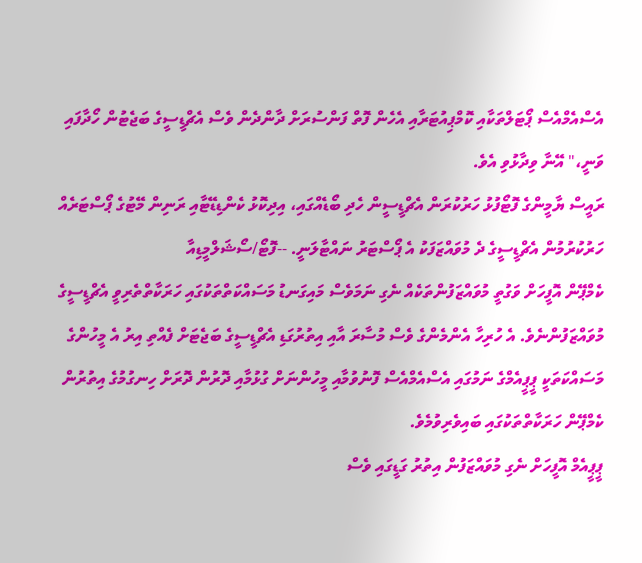އެސްއެމްއެސް ޕޯޓަލްތަކާއި ކޮމްޕިއުޓަރާއި އެހެން ފޮތް ފަންސުރަށް ދާންދެން ވެސް އެޗްޑީސީގެ ބަޖެޓުން ހޯދާފައި ވަނީ،" އޭނާ ވިދާޅުވި އެވެ.
ރައީސް ޔާމީންގެ ފޮޓޯފުޅު ހަރުކުރަން އެޗްޑީސީން ހެދި ބޯޑެއްގައި، އިދިކޮޅު ކެންޑިޑޭޓާއި ރަނިން މޭޓުގެ ޕޯސްޓަރެއް ހަރުކުރުމުން އެޗްޑީސީގެ ދެ މުވައްޒަފަކު އެ ޕޯސްޓަރު ނައްޓާލަނީ. --ފޮޓޯ/ސޯޝަލްމީޑިއާ
ކެމްޕޭން އޮފީހަށް ވަގުތީ މުވައްޒަފުންތަކެއް ނެގި ނަމަވެސް މައިގަނޑު މަސައްކަތްތަކުގައި ހަރަކާތްތެރިވީ އެޗްޑީސީގެ މުވައްޒަފުންނެވެ. އެ ހުރިހާ އެންމެންގެ ވެސް މުސާރަ އާއި އިތުރުގަޑި އެޗްޑީސީގެ ބަޖެޓަށް ފެއްތި އިރު އެ މީހުންގެ މަސައްކަތަކީ ޕީޕީއެމްގެ ނަމުގައި އެސްއެމްއެސް ފޮނުވުމާއި މީހުންނަށް ގުޅުމާއި ދޮރުން ދޮރަށް ހިނގުމުގެ އިތުރުން ކެމްޕޭން ހަރަކާތްތަކުގައި ބައިވެރިވުމެވެ.
ޕީޕީއެމް އޮފީހަށް ނެގި މުވައްޒަފުން އިތުރު ގަޑީގައި ވެސް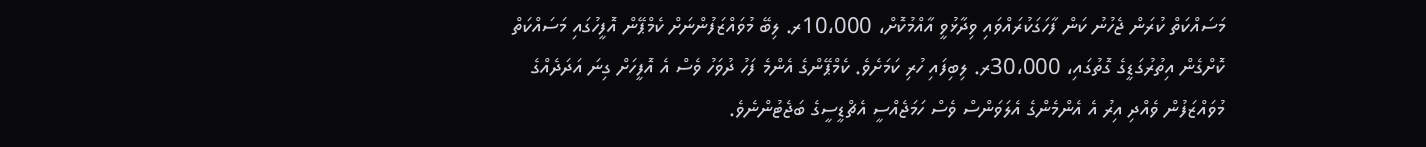މަސައްކަތް ކުރަން ޖެހުނު ކަން ފާހަގަކުރައްވައި ވިދާޅުވީ އާއްމުކޮށް، 10،000ރ. ލިބޭ މުވައްޒަފުންނަށް ކެމްޕޭން އޮފީހުގައި މަސައްކަތް ކޮށްގެން އިތުރުގަޑީގެ ގޮތުގައި، 30،000ރ. ލިބިފައި ހުރި ކަމަށެވެ. ކެމްޕޭންގެ އެންމެ ފަހު ދުވަހު ވެސް އެ އޮފީހަށް ގިނަ އަދަދެއްގެ މުވައްޒަފުން ވެއްދި އިރު އެ އެންމެންގެ އެލަވަންސް ވެސް ހަމަޖެއްސީ އެޗްޑީސީގެ ބަޖެޓުންނެވެ.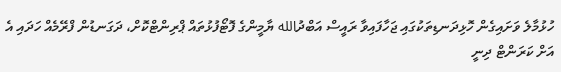ހުޅުމާލެ ވަށައިގެން ހޮޅިދަނޑިތަކުގައި ޖަހާފައިވާ ރައީސް އަބްދުالله ޔާމީންގެ ފޮޓޯފުޅުތައް ޕްރިންޓްކޮށް، ދަގަނޑުން ފްރޭމެއް ހަދައި އެ އަށް ކަރަންޓް ދިނީ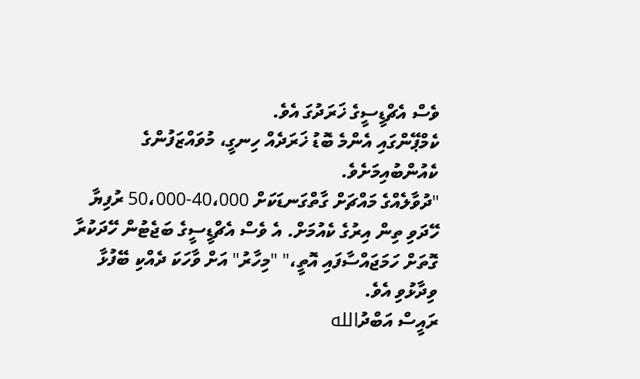ވެސް އެޗްޑީސީގެ ޚަރަދުގަ އެވެ.
ކެމްޕޭންގައި އެންމެ ބޮޑު ޚަރަދެއް ހިނގީ، މުވައްޒަފުންގެ ކެއުންބުއިމަށެވެ.
"ދުވާލެއްގެ މައްޗަށް ގާތްގަނޑަކަށް 40،000-50،000 ރުފިޔާ ހޭދަވި ތިން އިރުގެ ކެއުމަށް. އެ ވެސް އެޗްޑީސީގެ ބަޖެޓުން ހޭދަކުރާ ގޮތަށް ހަމަޖައްސާފައި އޮތީ،" "މިހާރު" އަށް ވާހަކަ ދެއްކި ބޭފުޅާ ވިދާޅުވި އެވެ.
ރައީސް އަބްދުالله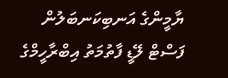ޔާމީންގެ އަނބިކަނބަލުން ފަސްޓް ލޭޑީ ފާތުމަތު އިބްރާހީމްގެ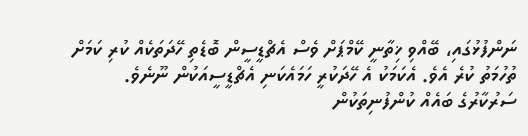ނަންފުޅުގައި، ބޭއްވި ޚިތާނީ ކޭމްޕަށް ވެސް އެޗްޑީސީން ބޮޑެތި ހޭދަތަކެއް ކުރި ކަމަށް ތުހުމަތު ކުރެ އެވެ. އެކަމަކު އެ ހޭދަކުރީ ހަމައެކަނި އެޗްޑީސީއަކުން ނޫނެވެ. ސަރުކާރުގެ ބައެއް ކުންފުނިތަކުން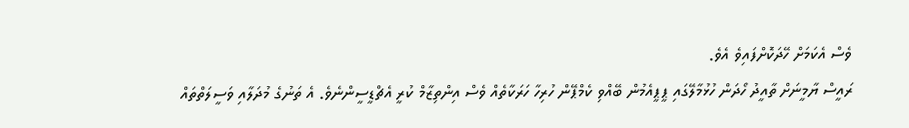ވެސް އެކަމަށް ހޭދަކޮށްފައިވެ އެވެ.
ރައީސް ޔާމީނަށް ތާއީދު ހޯދަން ހުޅުމާލޭގައި ޕީޕީއެމުން ބޭއްވި ކެމްޕޭން ހުރިހާ ހަރަކާތެއް ވެސް އިންތިޒާމް ކުރީ އެޗްޑީސީންނެވެ. އެ ތަނުގެ މުދަލާއި ވަސީލަތްތައް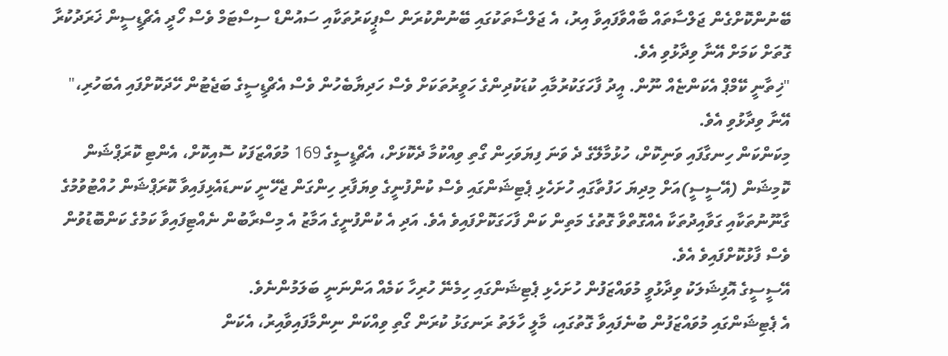ބޭނުންކޮށްގެން ޖަލްސާތައް ބާއްވާފައިވާ އިރު، އެ ޖަލްސާތަކުގައި ބޭނުންކުރަން ސްޕީކަރުތަކާއި ސައުންޑް ސިސްޓަމް ވެސް ހޯދީ އެޗްޑީސީން ޚަރަދުކުރާ ގޮތަށް ކަމަށް އޭނާ ވިދާޅުވި އެވެ.
"ޚިތާނީ ކޭމްޕް އެކަންޏެއް ނޫން. އީދު ފާހަގަކުރުމާއި ކުޑަކުދިންގެ ހަވީރުތަކަށް ވެސް ހަދިޔާބެހުން ވެސް އެޗްޑީސީގެ ބަޖެޓުން ހޭދަކޮށްފައި އެބަހުރި،" އޭނާ ވިދާޅުވި އެވެ.
މިކަންކަން ހިނގާފައި ވަނިކޮށް، ހުޅުމާލޭގެ ދެ ވަނަ ފިޔަވަހިން ގޯތި ވިއްކުމާ ދެކޮޅަށް، އެޗްޑީސީގެ 169 މުވައްޒަފަކު ސޮއިކޮށް، އެންޓި ކޮރަޕްޝަން ކޮމިޝަން (އޭސީސީ)އަށް މިދިޔަ ހަފުތާގައި ހުށަހެޅި ޕެޓިޝަންގައި ވެސް ކުންފުނީގެ ވިޔަފާރި ހިންގަން ޖެހޭނީ ކަނޑައެޅިފައިވާ ކޮރަޕްޝަން ހުއްޓުވުމުގެ ގާނޫނުތަކާއި ގަވާއިދުތަކާ އެއްގޮތްވާ ގޮތުގެ މަތިން ކަން ފާހަގަކޮށްފައިވެ އެވެ. އަދި އެ ކުންފުނީގެ އަމާޒު އެ މިސްރާބުން ނެއްޓިފައިވާ ކަމުގެ ކަންބޮޑުވުން ވެސް ފާޅުކޮށްފައިވެ އެވެ.
އޭސީސީގެ އޮފިޝަލަކު ވިދާޅުވީ މުވައްޒަފުން ހުށަހެޅި ޕެޓިޝަންގައި ހިމެނޭ ހުރިހާ ކަމެއް އަންނަނީ ބަލަމުންނެވެ.
އެ ޕެޓިޝަންގައި މުވައްޒަފުން ބުނެފައިވާ ގޮތުގައި، މާލީ ހާލަތު ރަނގަޅު ކުރަން ގޯތި ވިއްކަން ނިންމާފައިވާއިރު، އެކަން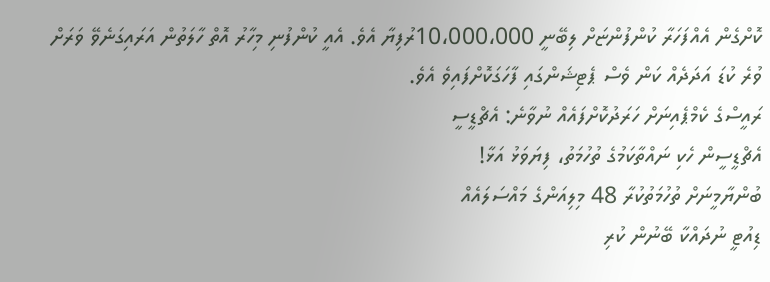ކޮށްގެން އެއްފަހަރާ ކުންފުންޏަށް ލިބޭނީ 10،000،000ރުފިޔާ އެވެ. އެއީ ކުންފުނި މިހާރު އޮތް ހާލަތުން އަރައިގަނެވޭ ވަރަށް ވުރެ ކުޑަ އަދަދެއް ކަން ވެސް ޕެޓިޝަންގައި ފާހަގަކޮށްފައިވެ އެވެ.
ރައީސްގެ ކެމްޕެއިނަށް ހަރަދުކޮށްފައެއް ނުވާނެ: އެޗްޑީސީ
އެޗްޑީސީން ހެކި ނައްތާކަމުގެ ތުހުމަތު، ފިޔަވަޅު އަޅާ!
ބުންޔާމީނަށް ތުހުމަތުކުރާ 48 މިލިއަންގެ މައްސަލައެއް
ޑިއުޓީ ނުދައްކާ ބޭނުން ކުރި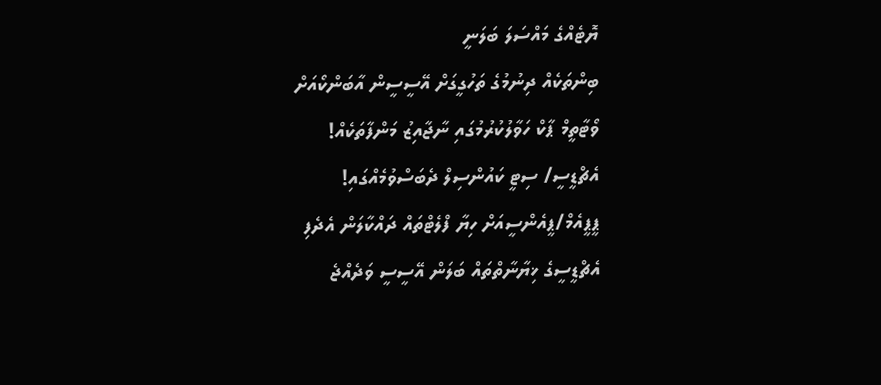ޔޮޓެއްގެ މައްސަލަ ބަލަނީ
ބިންތަކެއް ދިނުމުގެ ތަހުގީގަށް އޭސީސީން އާބަންކޯއަށް
ވޯޓާތީމް ޕާކް ހަވާލުކުރުމުގައި ނާޖާއިޒު މަންފާތަކެއް!
އެޗްޑީސީ/ ސިޓީ ކައުންސިލް ދެބަސްވުމެއްގައި!
ޕީޕީއެމް/ޕީއެންސީއަށް ހިޔާ ފްލެޓްތައް ދައްކާލަން އެދެފި
އެޗްޑީސީގެ ޚިޔާނާތްތައް ބަލަން އޭސީސީ ވަދެއްޖެ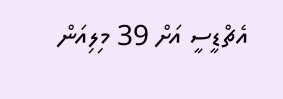އެޗްޑީސީ އަށް 39 މިލިއަން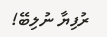ރުފިޔާ ނުލިބޭ!